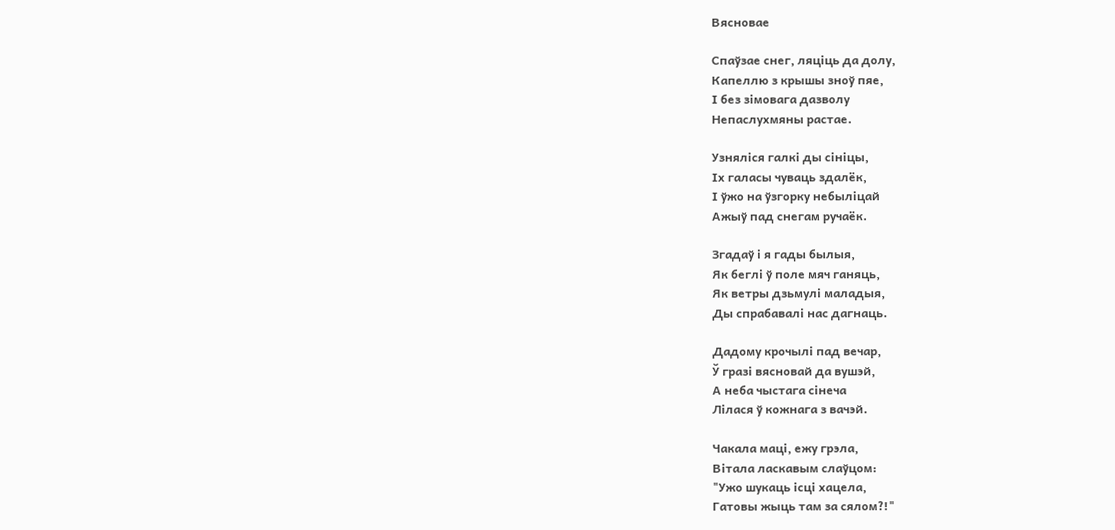Вясновае

Спаўзае снег, ляціць да долу,
Капеллю з крышы зноў пяе,
І без зімовага дазволу
Непаслухмяны растае.

Узняліся галкі ды сініцы,
Іх галасы чуваць здалёк,
І ўжо на ўзгорку небыліцай
Ажыў пад снегам ручаёк.

Згадаў і я гады былыя,
Як беглі ў поле мяч ганяць,
Як ветры дзьмулі маладыя,
Ды спрабавалі нас дагнаць.

Дадому крочылі пад вечар,
Ў гразі вясновай да вушэй,
А неба чыстага сінеча
Лілася ў кожнага з вачэй.

Чакала маці, ежу грэла,
Вітала ласкавым слаўцом:
"Ужо шукаць ісці хацела,
Гатовы жыць там за сялом?!"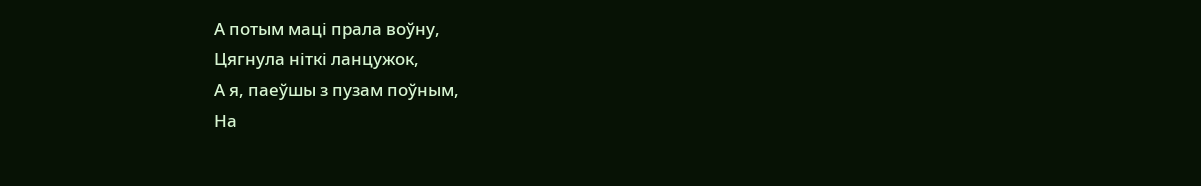А потым маці прала воўну,
Цягнула ніткі ланцужок,
А я, паеўшы з пузам поўным,
На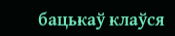бацькаў клаўся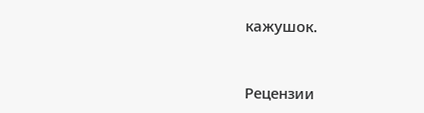кажушок.


Рецензии